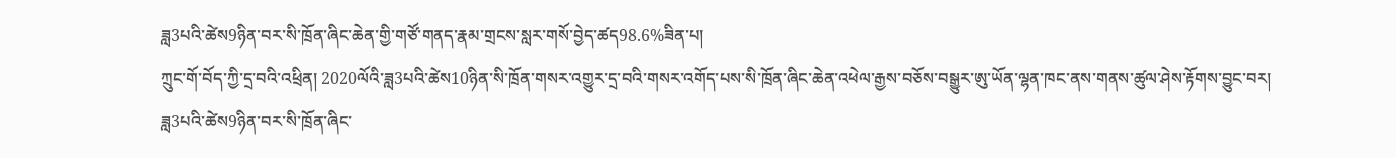ཟླ3པའི་ཚེས9ཉིན་བར་སི་ཁྲོན་ཞིང་ཆེན་གྱི་གཙོ་གནད་རྣམ་གྲངས་སླར་གསོ་བྱེད་ཚད98.6%ཟིན་པ།
ཀྲུང་གོ་བོད་ཀྱི་དྲ་བའི་འཕྲིན། 2020ལོའི་ཟླ3པའི་ཚེས10ཉིན་སི་ཁྲོན་གསར་འགྱུར་དྲ་བའི་གསར་འགོད་པས་སི་ཁྲོན་ཞིང་ཆེན་འཕེལ་རྒྱས་བཅོས་བསྒྱུར་ཨུ་ཡོན་ལྷན་ཁང་ནས་གནས་ཚུལ་ཤེས་རྟོགས་བྱུང་བར། ཟླ3པའི་ཚེས9ཉིན་བར་སི་ཁྲོན་ཞིང་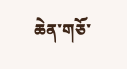ཆེན་གཅོ་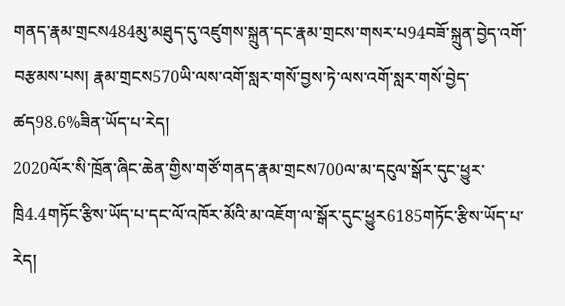གནད་རྣམ་གྲངས484མུ་མཐུད་དུ་འཛུགས་སྐྲུན་དང་རྣམ་གྲངས་གསར་པ94བཟོ་སྐྲུན་བྱེད་འགོ་བརྩམས་པས། རྣམ་གྲངས570ཡི་ལས་འགོ་སླར་གསོ་བྱས་ཏེ་ལས་འགོ་སླར་གསོ་བྱེད་ཚད98.6%ཟིན་ཡོད་པ་རེད།
2020ལོར་སི་ཁྲོན་ཞིང་ཆེན་གྱིས་གཙོ་གནད་རྣམ་གྲངས700ལ་མ་དངུལ་སྒོར་དུང་ཕྱུར་ཁྲི4.4གཏོང་རྩིས་ཡོད་པ་དང་ལོ་འཁོར་མོའི་མ་འཇོག་ལ་སྒོར་དུང་ཕྱུར6185གཏོང་རྩིས་ཡོད་པ་རེད།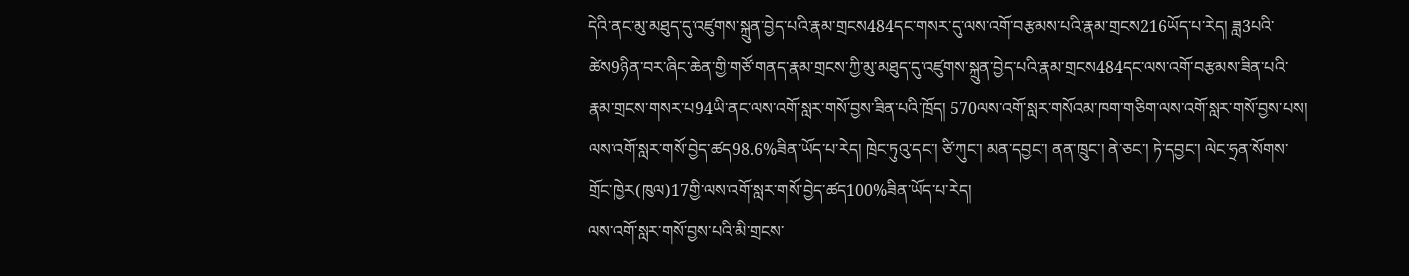དེའི་ནང་མུ་མཐུད་དུ་འཛུགས་སྐྲུན་བྱེད་པའི་རྣམ་གྲངས484དང་གསར་དུ་ལས་འགོ་བརྩམས་པའི་རྣམ་གྲངས216ཡོད་པ་རེད། ཟླ3པའི་ཚེས9ཉིན་བར་ཞིང་ཆེན་གྱི་གཙོ་གནད་རྣམ་གྲངས་ཀྱི་མུ་མཐུད་དུ་འཛུགས་སྐྲུན་བྱེད་པའི་རྣམ་གྲངས484དང་ལས་འགོ་བརྩམས་ཟིན་པའི་རྣམ་གྲངས་གསར་པ94ཡི་ནང་ལས་འགོ་སླར་གསོ་བྱས་ཟིན་པའི་ཁྲོད། 570ལས་འགོ་སླར་གསོའམ་ཁག་གཅིག་ལས་འགོ་སླར་གསོ་བྱས་པས། ལས་འགོ་སླར་གསོ་བྱེད་ཚད98.6%ཟིན་ཡོད་པ་རེད། ཁྲེང་ཏུའུ་དང་། ཙི་ཀུང་། མན་དབྱང་། ནན་ཁྲུང་། ནེ་ཅང་། ཏེ་དབྱང་། ལེང་ཧྲན་སོགས་གྲོང་ཁྱེར(ཁུལ)17གྱི་ལས་འགོ་སླར་གསོ་བྱེད་ཚད100%ཟིན་ཡོད་པ་རེད།
ལས་འགོ་སླར་གསོ་བྱས་པའི་མི་གྲངས་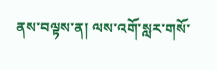ནས་བལྟས་ན། ལས་འགོ་སླར་གསོ་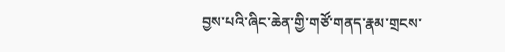བྱས་པའི་ཞིང་ཆེན་གྱི་གཙོ་གནད་རྣམ་གྲངས་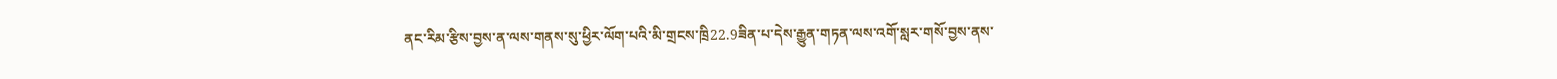ནང་རིམ་རྩིས་བྱས་ན་ལས་གནས་སུ་ཕྱིར་ལོག་པའི་མི་གྲངས་ཁྲི22.9ཟིན་པ་དེས་རྒྱུན་གཏན་ལས་འགོ་སླར་གསོ་བྱས་ནས་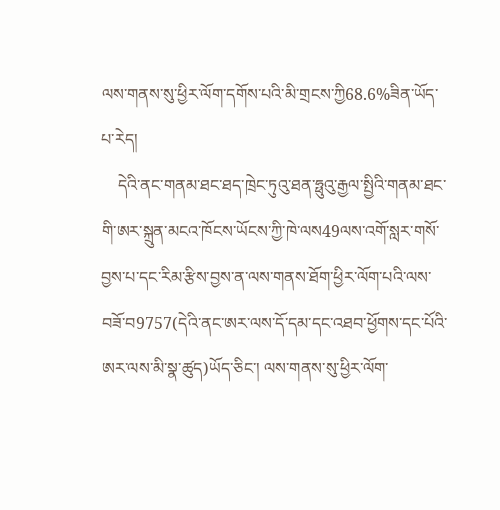ལས་གནས་སུ་ཕྱིར་ལོག་དགོས་པའི་མི་གྲངས་ཀྱི68.6%ཟིན་ཡོད་པ་རེད།
    དེའི་ནང་གནམ་ཐང་ཐད་ཁྲེང་ཏུའུ་ཐན་ཧྥུའུ་རྒྱལ་སྤྱིའི་གནམ་ཐང་གི་ཨར་སྐྲུན་མངའ་ཁོངས་ཡོངས་ཀྱི་ཁེ་ལས49ལས་འགོ་སླར་གསོ་བྱས་པ་དང་རིམ་རྩིས་བྱས་ན་ལས་གནས་ཐོག་ཕྱིར་ལོག་པའི་ལས་བཟོ་བ9757(དེའི་ནང་ཨར་ལས་དོ་དམ་དང་འཐབ་ཕྱོགས་དང་པོའི་ཨར་ལས་མི་སྣ་ཚུད)ཡོད་ཅིང་། ལས་གནས་སུ་ཕྱིར་ལོག་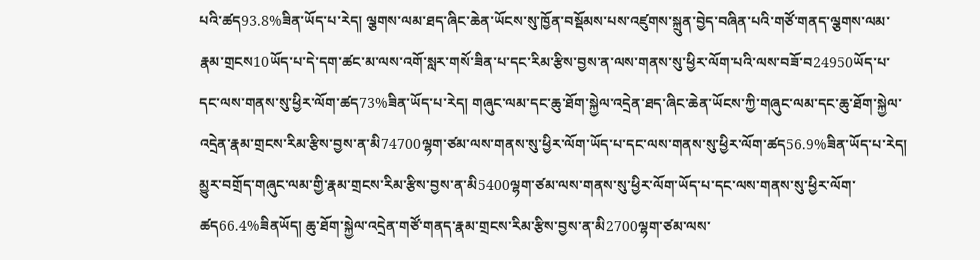པའི་ཚད93.8%ཟིན་ཡོད་པ་རེད། ལྕགས་ལམ་ཐད་ཞིང་ཆེན་ཡོངས་སུ་ཁྱོན་བསྡོམས་པས་འཛུགས་སྐྲུན་བྱེད་བཞིན་པའི་གཙོ་གནད་ལྕགས་ལམ་རྣམ་གྲངས10ཡོད་པ་དེ་དག་ཚང་མ་ལས་འགོ་སླར་གསོ་ཟིན་པ་དང་རིམ་རྩིས་བྱས་ན་ལས་གནས་སུ་ཕྱིར་ལོག་པའི་ལས་བཟོ་བ24950ཡོད་པ་དང་ལས་གནས་སུ་ཕྱིར་ལོག་ཚད73%ཟིན་ཡོད་པ་རེད། གཞུང་ལམ་དང་ཆུ་ཐོག་སྐྱེལ་འདྲེན་ཐད་ཞིང་ཆེན་ཡོངས་ཀྱི་གཞུང་ལམ་དང་ཆུ་ཐོག་སྐྱེལ་འདྲེན་རྣམ་གྲངས་རིམ་རྩིས་བྱས་ན་མི74700ལྷག་ཙམ་ལས་གནས་སུ་ཕྱིར་ལོག་ཡོད་པ་དང་ལས་གནས་སུ་ཕྱིར་ལོག་ཚད56.9%ཟིན་ཡོད་པ་རེད། མྱུར་བགྲོད་གཞུང་ལམ་གྱི་རྣམ་གྲངས་རིམ་རྩིས་བྱས་ན་མི5400ལྷག་ཙམ་ལས་གནས་སུ་ཕྱིར་ལོག་ཡོད་པ་དང་ལས་གནས་སུ་ཕྱིར་ལོག་ཚད66.4%ཟིནཡོད། ཆུ་ཐོག་སྐྱེལ་འདྲེན་གཙོ་གནད་རྣམ་གྲངས་རིམ་རྩིས་བྱས་ན་མི2700ལྷག་ཙམ་ལས་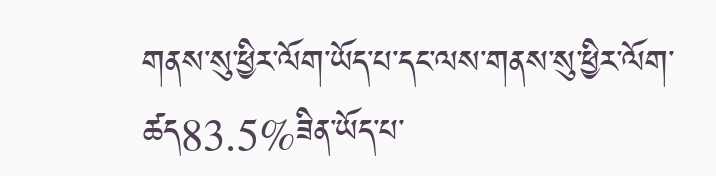གནས་སུ་ཕྱིར་ལོག་ཡོད་པ་དང་ལས་གནས་སུ་ཕྱིར་ལོག་ཚད83.5%ཟིན་ཡོད་པ་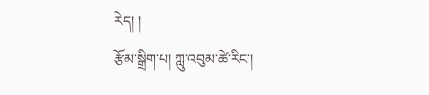རེད། །
རྩོམ་སྒྲིག་པ། ཀླུ་འབུམ་ཚེ་རིང་།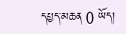དཔྱད་མཆན 0 ཡོད།